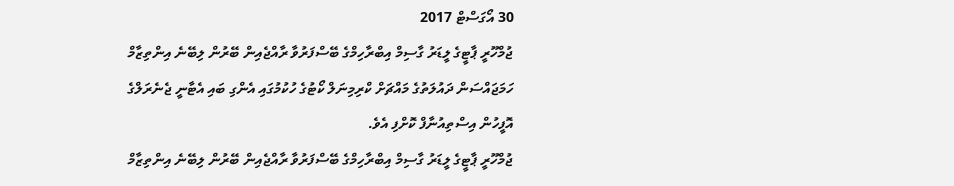30 އޯގަސްޓް 2017
ޖުމްހޫރީ ޕާޓީގެ ލީޑަރު ގާސިމް އިބްރާހިމްގެ ބޭސްފަރުވާ ރާއްޖެއިން ބޭރުން ލިބޭނެ އިންތިޒާމް ހަމަޖައްސަން ދައުލަތުގެ މައްޗަށް ކްރިމިނަލް ކޯޓުގެ ހުކުމުގައި އެންގި ބައި އެޓާނީ ޖެނެރަލްގެ އޮފީހުން އިސްތިއުނާފް ކޮށްފި އެވެ.
ޖުމްހޫރީ ޕާޓީގެ ލީޑަރު ގާސިމް އިބްރާހިމްގެ ބޭސްފަރުވާ ރާއްޖެއިން ބޭރުން ލިބޭނެ އިންތިޒާމް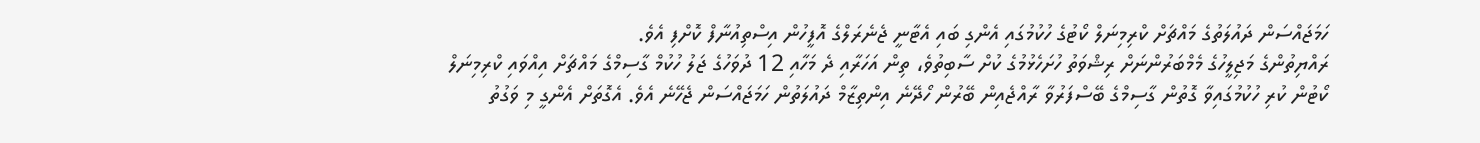ހަމަޖައްސަން ދައުލަތުގެ މައްޗަށް ކްރިމިނަލް ކޯޓުގެ ހުކުމުގައި އެންގި ބައި އެޓާނީ ޖެނެރަލްގެ އޮފީހުން އިސްތިއުނާފް ކޮށްފި އެވެ.
ރައްޔިތުންގެ މަޖިލީހުގެ މެމްބަރުންނަށް ރިޝްވަތު ހުށަހެޅުމުގެ ކުށް ސާބިތުވެ، ތިން އަހަރާއި ދެ މަހާއި 12 ދުވަހުގެ ޖަލު ހުކުމް ގާސިމްގެ މައްޗަށް އިއްވައި ކްރިމިނަލް ކޯޓުން ކުރި ހުކުމުގައިވާ ގޮތުން ގާސިމްގެ ބޭސްފަރުވާ ރާއްޖެއިން ބޭރުން ހޯދޭނެ އިންތިޒާމް ދައުލަތުން ހަމަޖައްސަން ޖެހޭނެ އެވެ. އެގޮތަށް އެންގީ މި ވަގުތު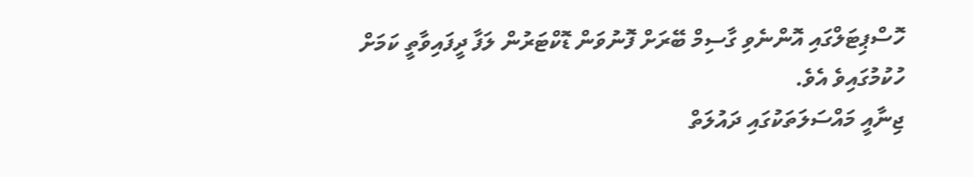ހޮސްޕިޓަލްގައި އޮންނެވި ގާސިމް ބޭރަށް ފޮނުވަން ޑޮކްޓަރުން ލަފާ ދީފައިވާތީ ކަމަށް ހުކުމުގައިވެ އެވެ.
ޖިނާއީ މައްސަލަތަކުގައި ދައުލަތް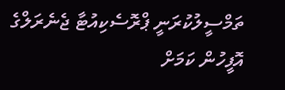ތަމްސީލުކުރަނީ ޕްރޮސެކިއުޓާ ޖެނެރަލްގެ އޮފީހުން ކަމަށް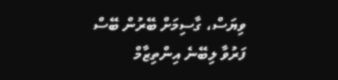ވިޔަސް، ގާސިމަށް ބޭރުން ބޭސް ފަރުވާ ލިބޭނެ އިންތިޒާމް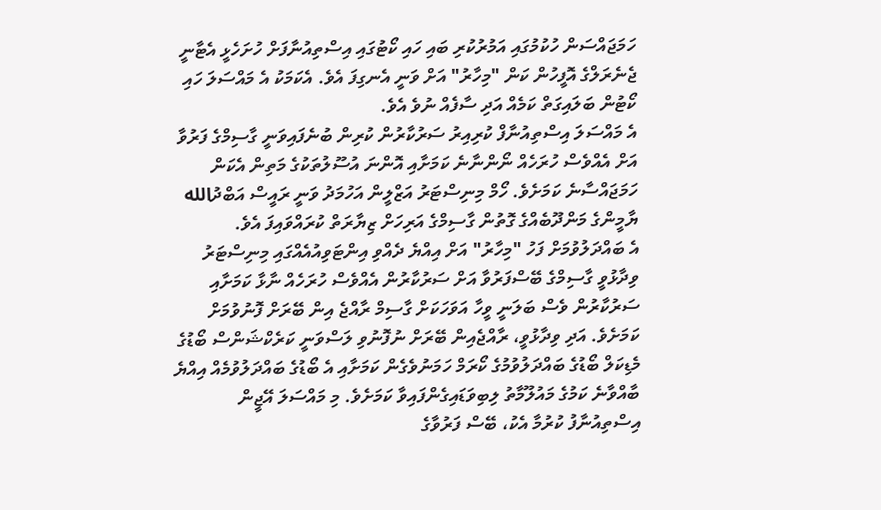ހަމަޖައްސަން ހުކުމުގައި އަމުރުކުރި ބައި ހައި ކޯޓުގައި އިސްތިއުނާފަށް ހުށަހެޅީ އެޓާނީ ޖެނެރަލްގެ އޮފީހުން ކަން "މިހާރު" އަށް ވަނީ އެނގިފަ އެވެ. އެކަމަކު އެ މައްސަލަ ހައި ކޯޓުން ބަލައިގަތް ކަމެއް އަދި ސާފެއް ނުވެ އެވެ.
އެ މައްސަލަ އިސްތިއުނާފް ކުރިއިރު ސަރުކާރުން ކުރިން ބުނެފައިވަނީ ގާސިމްގެ ފަރުވާ އަށް އެއްވެސް ހުރަހެއް ނޯންނާނެ ކަމަށާއި އޮންނަ އުސޫލުތަކުގެ މަތިން އެކަން ހަމަޖައްސާނެ ކަމަށެވެ. ހޯމް މިނިސްޓަރު އަޒްލީން އަހުމަދު ވަނީ ރައީސް އަބްދުالله ޔާމީންގެ މަންދޫބެއްގެ ގޮތުން ގާސިމްގެ އަރިހަށް ޒިޔާރަތް ކުރައްވައިފަ އެވެ.
އެ ބައްދަލުވުމަށް ފަހު "މިހާރު" އަށް އިއްޔެ ދެއްވި އިންޓަވިއުއެއްގައި މިނިސްޓަރު ވިދާޅުވީ ގާސިމްގެ ބޭސްފަރުވާ އަށް ސަރުކާރުން އެއްވެސް ހުރަހެއް ނާޅާ ކަމަށާއި ސަރުކާރުން ވެސް ބަލަނީ ވީހާ އަވަހަކަށް ގާސިމް ރާއްޖެ އިން ބޭރަށް ފޮނުވުމަށް ކަމަށެވެ. އަދި ވިދާޅުވީ، ރާއްޖެއިން ބޭރަށް ނުފޮނުވި ލަސްވަނީ ކަރެކްޝަންސް ބޯޑުގެ މެޑިކަލް ބޯޑުގެ ބައްދަލުވުމުގެ ކޯރަމް ހަމަނުވެގެން ކަމަށާއި އެ ބޯޑުގެ ބައްދަލުވުމެއް އިއްޔެ ބާއްވާނެ ކަމުގެ މައުލޫމާތު ލިބިވަޑައިގެންފައިވާ ކަމަށެވެ. މި މައްސަލަ އޭޖީން އިސްތިއުނާފު ކުރުމާ އެކު، ބޭސް ފަރުވާގެ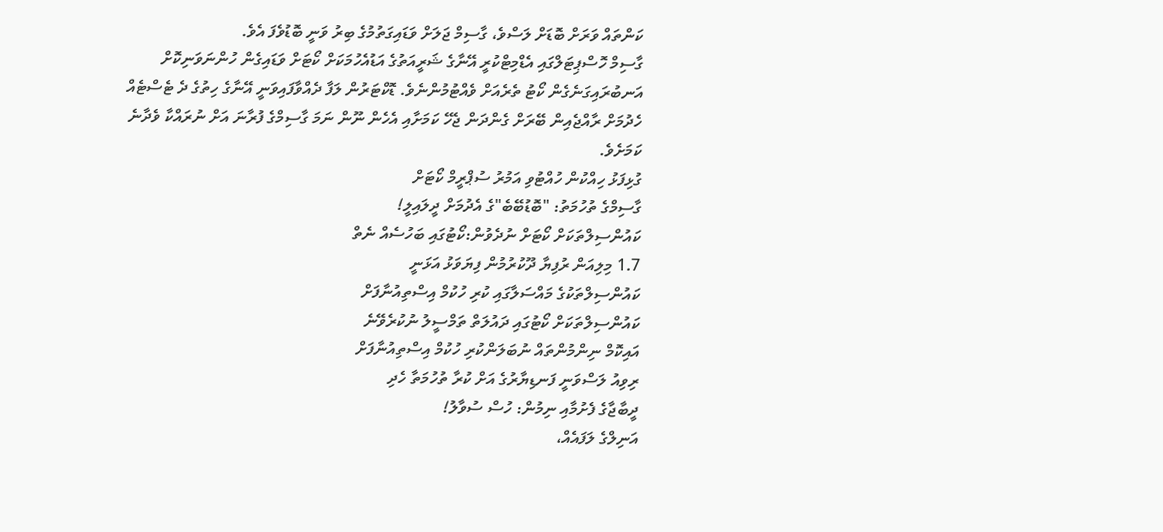ކަންތައް ވަރަށް ބޮޑަށް ލަސްވެ، ގާސިމް ޖަލަށް ވަޑައިގަތުމުގެ ބިރު ވަނީ ބޮޑުވެފަ އެވެ.
ގާސިމް ހޮސްޕިޓަލްގައި އެޑްމިޓްކުރީ އޭނާގެ ޝަރީއަތުގެ އަޑުއެހުމަކަށް ކޯޓަށް ވަޑައިގެން ހުންނަވަނިކޮށް އަނބުރައިގަނެގެން ކޯޓު ތެރެއަށް ވެއްޓުމުންނެވެ. ޑޮކްޓަރުން ލަފާ ދެއްވާފައިވަނީ އޭނާގެ ހިތުގެ ދެ ޓެސްޓެއް ހެދުމަށް ރާއްޖެއިން ބޭރަށް ގެންދަން ޖެހޭ ކަމަށާއި އެހެން ނޫން ނަމަ ގާސިމްގެ ފުރާނަ އަށް ނުރައްކާ ވެދާނެ ކަމަށެވެ.
ގުޅިފަޅު ހިއްކުން ހުއްޓުވި އަމުރު ސުޕްރީމް ކޯޓަށް
ގާސިމްގެ ތުހުމަތު: "ބޮޑުބޭބެ"ގެ އެދުމަށް ދީލައިލީ!
ކައުންސިލްތަކަށް ކޯޓަށް ނުދެވުން:ކޯޓުގައި ބަހުސެއް ނެތް
1.7 މިލިއަން ރުފިޔާ ދޫކުރުމުން ފިޔަވަޅު އަޅަނީ
ކައުންސިލްތަކުގެ މައްސަލާގައި ކުރި ހުކުމް އިސްތިއުނާފަށް
ކައުންސިލްތަކަށް ކޯޓުގައި ދައުލަތް ތަމްސީލު ނުކުރެވޭނެ
އައިކޮމް ނިންމުންތައް ނުބަލަންކުރި ހުކުމް އިސްތިއުނާފަށް
ރިވިއު ލަސްވަނީ ފަނޑިޔާރުގެ އަށް ކުރާ ތުހުމަތާ ހެދި
ދީބާޖާގެ ފެށުމާއި ނިމުން: ހުސް ސުވާލު!
އަނިލްގެ ލަފައެއް،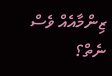ޒިންމާއެއް ވެސް ނެތް؟